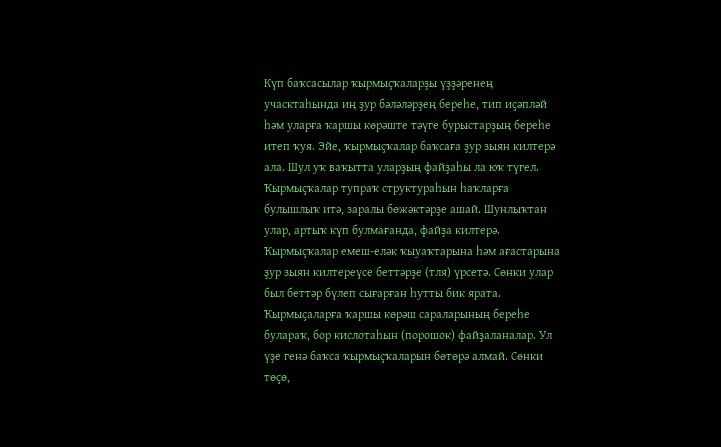Күп баҡсасылар ҡырмыҫҡаларҙы үҙҙәренең учасктаһында иң ҙур бәләләрҙең береһе, тип иҫәпләй һәм уларға ҡаршы көрәште тәүге бурыстарҙың береһе итеп ҡуя. Эйе, ҡырмыҫҡалар баҡсаға ҙур зыян килтерә ала. Шул уҡ ваҡытта уларҙың файҙаһы ла юҡ түгел. Ҡырмыҫҡалар тупраҡ структураһын һаҡларға булышлыҡ итә, заралы бөжәктәрҙе ашай. Шунлыҡтан улар, артыҡ күп булмағанда, файҙа килтерә.
Ҡырмыҫҡалар емеш-еләк ҡыуаҡтарына һәм ағастарына ҙур зыян килтереүсе беттәрҙе (тля) үрсетә. Сөнки улар был беттәр бүлеп сығарған һутты бик ярата.
Ҡырмыҫаларға ҡаршы көрәш сараларының береһе булараҡ, бор кислотаһын (порошок) файҙаланалар. Ул үҙе генә баҡса ҡырмыҫҡаларын бөтөрә алмай. Сөнки төҫө,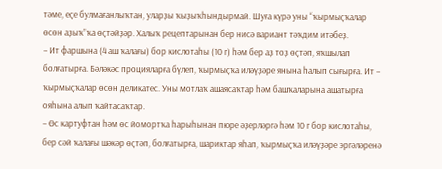тәме, еҫе булмағанлыҡтан, уларҙы ҡыҙыҡһындырмай. Шуға күрә уны “ҡырмыҫҡалар өсөн аҙыҡ”ҡа өҫтәйҙәр. Халыҡ рецептарынан бер нисә вариант тәҡдим итәбеҙ.
– Ит фаршына (4 аш ҡалағы) бор кислотаһы (10 г) һәм бер аҙ тоҙ өҫтәп, яҡшылап болғатырға. Бәләкәс процияларға бүлеп, ҡырмыҫҡа иләүҙәре янына һалып сығырға. Ит – ҡырмыҫҡалар өсөн деликатес. Уны мотлаҡ ашаясаҡтар һәм башҡаларына ашатырға ояһына алып ҡайтасаҡтар.
– Өс картуфтан һәм өс йомортҡа һарыһынан пюре әҙерләргә һәм 10 г бор кислотаһы, бер сәй ҡалағы шәкәр өҫтәп, болғатырға, шариктар яһап, ҡырмыҫҡа иләүҙәре эргәләренә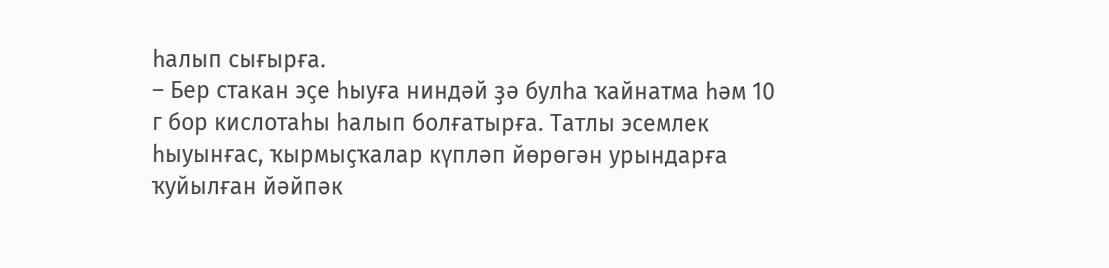һалып сығырға.
– Бер стакан эҫе һыуға ниндәй ҙә булһа ҡайнатма һәм 10 г бор кислотаһы һалып болғатырға. Татлы эсемлек һыуынғас, ҡырмыҫҡалар күпләп йөрөгән урындарға ҡуйылған йәйпәк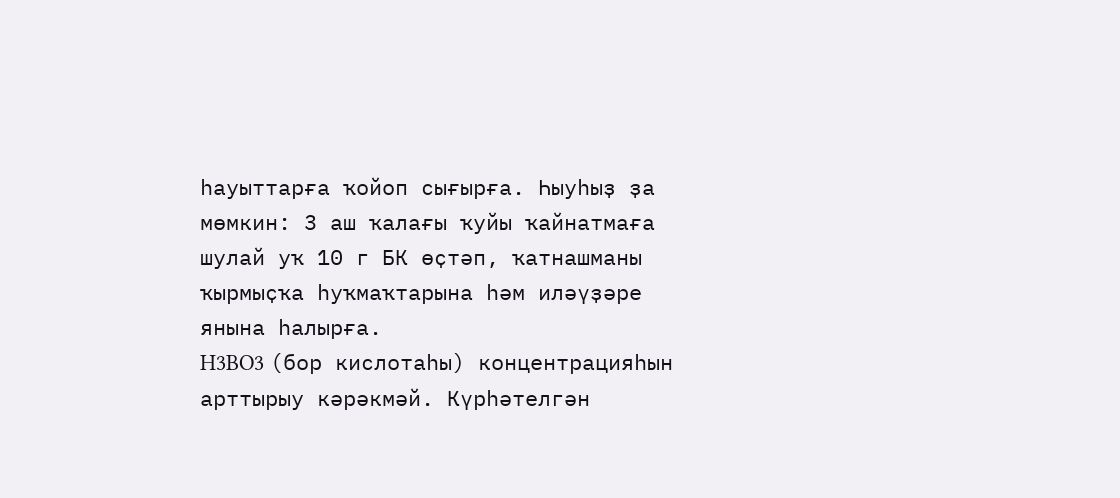һауыттарға ҡойоп сығырға. Һыуһыҙ ҙа мөмкин: 3 аш ҡалағы ҡуйы ҡайнатмаға шулай уҡ 10 г БК өҫтәп, ҡатнашманы ҡырмыҫҡа һуҡмаҡтарына һәм иләүҙәре янына һалырға.
H3BO3 (бор кислотаһы) концентрацияһын арттырыу кәрәкмәй. Күрһәтелгән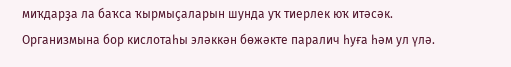миҡдарҙа ла баҡса ҡырмыҫаларын шунда уҡ тиерлек юҡ итәсәк. Организмына бор кислотаһы эләккән бөжәкте паралич һуға һәм ул үлә.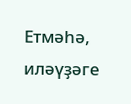Етмәһә, иләүҙәге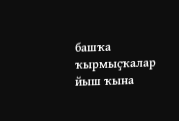башҡа ҡырмыҫҡалар йыш ҡына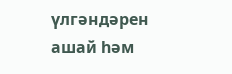үлгәндәрен ашай һәм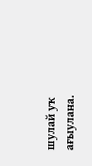шулай уҡ ағыулана.